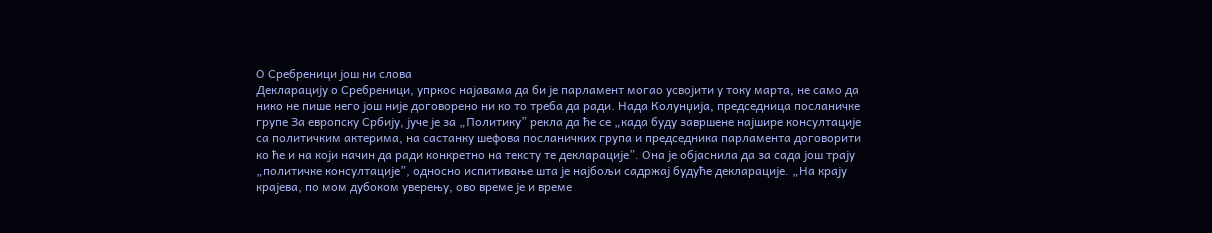О Сребреници још ни слова
Декларацију о Сребреници, упркос најавама да би је парламент могао усвојити у току марта, не само да нико не пише него још није договорено ни ко то треба да ради. Нада Колунџија, председница посланичке групе За европску Србију, јуче је за „Политику” рекла да ће се „када буду завршене најшире консултације са политичким актерима, на састанку шефова посланичких група и председника парламента договорити ко ће и на који начин да ради конкретно на тексту те декларације”. Она је објаснила да за сада још трају „политичке консултације”, односно испитивање шта је најбољи садржај будуће декларације. „На крају крајева, по мом дубоком уверењу, ово време је и време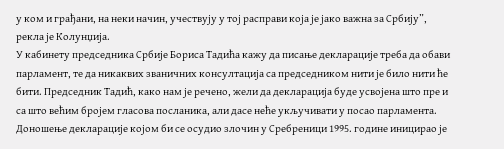у ком и грађани, на неки начин, учествују у тој расправи која је јако важна за Србију”, рекла је Колунџија.
У кабинету председника Србије Бориса Тадића кажу да писање декларације треба да обави парламент, те да никаквих званичних консултација са председником нити је било нити ће бити. Председник Тадић, како нам је речено, жели да декларација буде усвојена што пре и са што већим бројем гласова посланика, али дасе неће укључивати у посао парламента.
Доношење декларације којом би се осудио злочин у Сребреници 1995. године иницирао је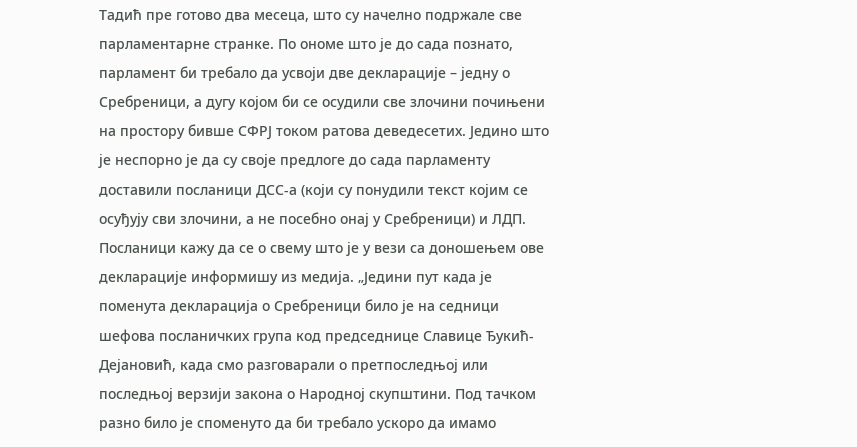Тадић пре готово два месеца, што су начелно подржале све парламентарне странке. По ономе што је до сада познато, парламент би требало да усвоји две декларације – једну о Сребреници, а дугу којом би се осудили све злочини почињени на простору бивше СФРЈ током ратова деведесетих. Једино што је неспорно је да су своје предлоге до сада парламенту доставили посланици ДСС-а (који су понудили текст којим се осуђују сви злочини, а не посебно онај у Сребреници) и ЛДП.
Посланици кажу да се о свему што је у вези са доношењем ове декларације информишу из медија. „Једини пут када је поменута декларација о Сребреници било је на седници шефова посланичких група код председнице Славице Ђукић-Дејановић, када смо разговарали о претпоследњој или последњој верзији закона о Народној скупштини. Под тачком разно било је споменуто да би требало ускоро да имамо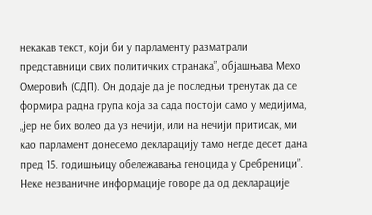некакав текст, који би у парламенту разматрали представници свих политичких странака”, објашњава Мехо Омеровић (СДП). Он додаје да је последњи тренутак да се формира радна група која за сада постоји само у медијима, „јер не бих волео да уз нечији, или на нечији притисак, ми као парламент донесемо декларацију тамо негде десет дана пред 15. годишњицу обележавања геноцида у Сребреници”.
Неке незваничне информације говоре да од декларације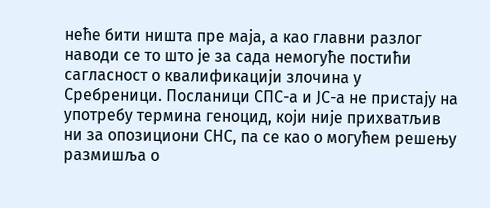неће бити ништа пре маја, а као главни разлог наводи се то што је за сада немогуће постићи сагласност о квалификацији злочина у Сребреници. Посланици СПС-а и ЈС-а не пристају на употребу термина геноцид, који није прихватљив ни за опозициони СНС, па се као о могућем решењу размишља о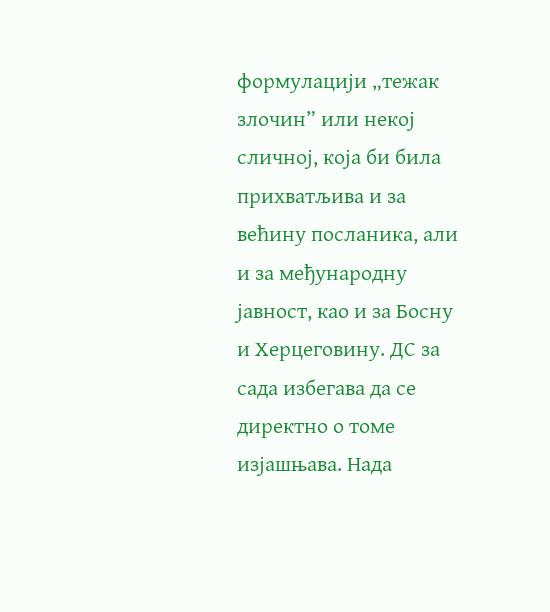формулацији „тежак злочин” или некој сличној, која би била прихватљива и за већину посланика, али и за међународну јавност, као и за Босну и Херцеговину. ДС за сада избегава да се директно о томе изјашњава. Нада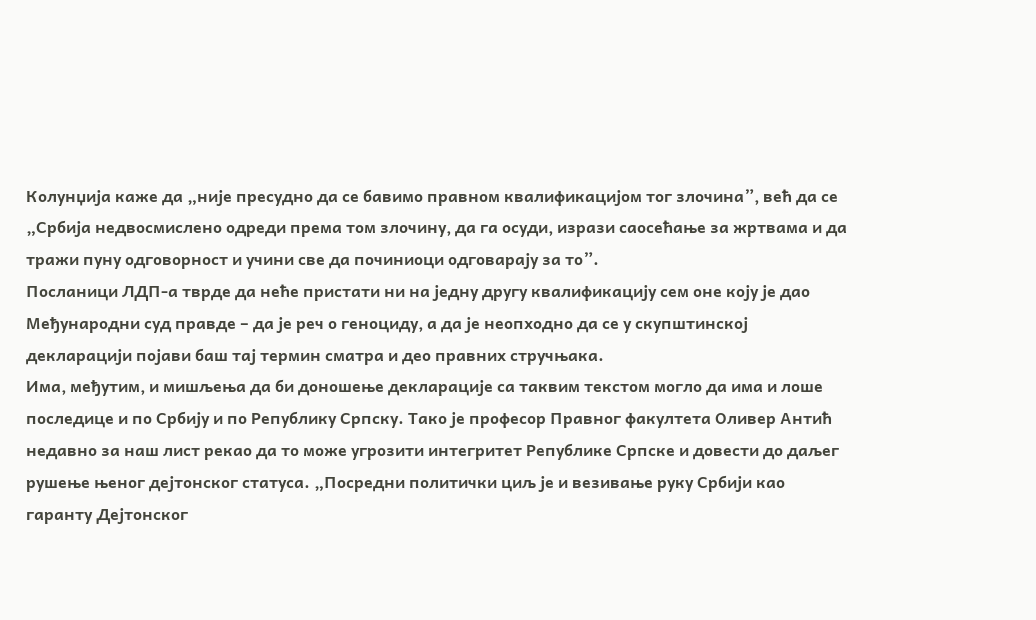Колунџија каже да „није пресудно да се бавимо правном квалификацијом тог злочина”, већ да се „Србија недвосмислено одреди према том злочину, да га осуди, изрази саосећање за жртвама и да тражи пуну одговорност и учини све да починиоци одговарају за то”.
Посланици ЛДП-а тврде да неће пристати ни на једну другу квалификацију сем оне коју је дао Међународни суд правде – да је реч о геноциду, а да је неопходно да се у скупштинској декларацији појави баш тај термин сматра и део правних стручњака.
Има, међутим, и мишљења да би доношење декларације са таквим текстом могло да има и лоше последице и по Србију и по Републику Српску. Тако је професор Правног факултета Оливер Антић недавно за наш лист рекао да то може угрозити интегритет Републике Српске и довести до даљег рушење њеног дејтонског статуса. „Посредни политички циљ је и везивање руку Србији као гаранту Дејтонског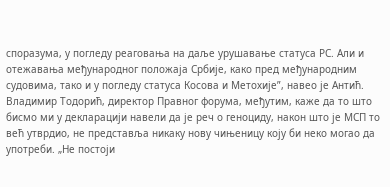споразума, у погледу реаговања на даље урушавање статуса РС. Али и отежавања међународног положаја Србије, како пред међународним судовима, тако и у погледу статуса Косова и Метохије”, навео је Антић.
Владимир Тодорић, директор Правног форума, међутим, каже да то што бисмо ми у декларацији навели да је реч о геноциду, након што је МСП то већ утврдио, не представља никаку нову чињеницу коју би неко могао да употреби. „Не постоји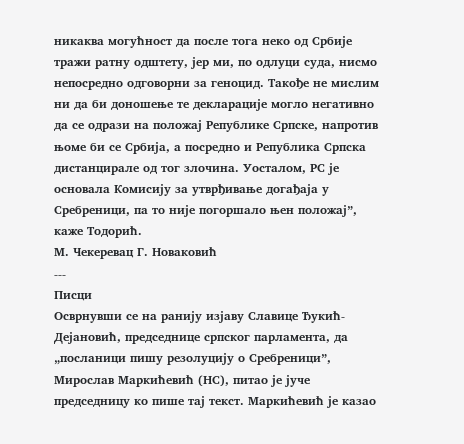никаква могућност да после тога неко од Србије тражи ратну одштету, јер ми, по одлуци суда, нисмо непосредно одговорни за геноцид. Такође не мислим ни да би доношење те декларације могло негативно да се одрази на положај Републике Српске, напротив њоме би се Србија, а посредно и Република Српска дистанцирале од тог злочина. Уосталом, РС је основала Комисију за утврђивање догађаја у Сребреници, па то није погоршало њен положај”, каже Тодорић.
М. Чекеревац Г. Новаковић
---
Писци
Осврнувши се на ранију изјаву Славице Ђукић-Дејановић, председнице српског парламента, да „посланици пишу резолуцију о Сребреници”, Мирослав Маркићевић (НС), питао је јуче председницу ко пише тај текст. Маркићевић је казао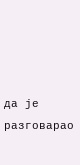да је разговарао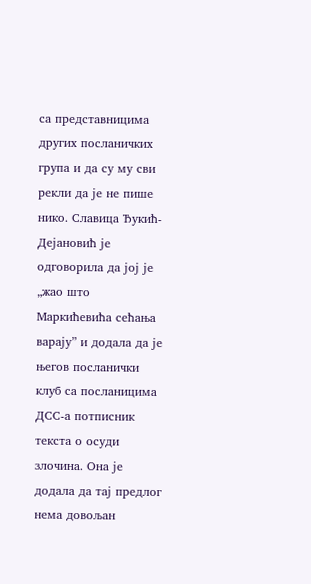са представницима других посланичких група и да су му сви рекли да је не пише нико. Славица Ђукић-Дејановић је одговорила да јој је „жао што Маркићевића сећања варају” и додала да је његов посланички клуб са посланицима ДСС-а потписник текста о осуди злочина. Она је додала да тај предлог нема довољан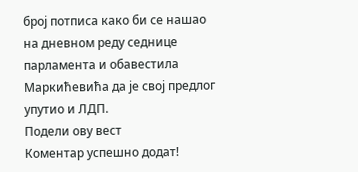број потписа како би се нашао на дневном реду седнице парламента и обавестила Маркићевића да је свој предлог упутио и ЛДП.
Подели ову вест
Комeнтар успeшно додат!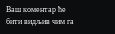Ваш комeнтар ћe бити видљив чим га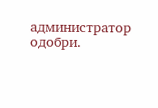администратор одобри.